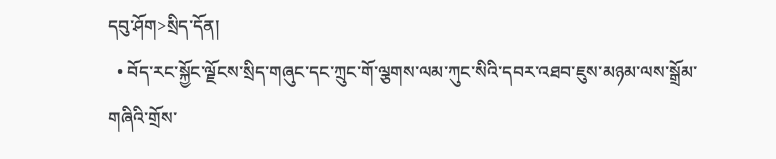དབུ་ཤོག>སྲིད་དོན།
  • བོད་རང་སྐྱོང་ལྗོངས་སྲིད་གཞུང་དང་ཀྲུང་གོ་ལྕགས་ལམ་ཀུང་སིའི་དབར་འཐབ་ཇུས་མཉམ་ལས་སྒྲོམ་གཞིའི་གྲོས་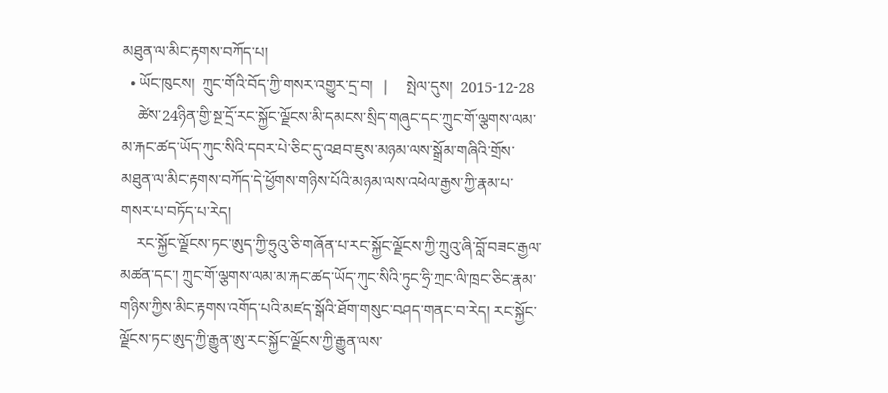མཐུན་ལ་མིང་རྟགས་བཀོད་པ།
  • ཡོང་ཁུངས།  ཀྲུང་གོའི་བོད་ཀྱི་གསར་འགྱུར་དྲ་བ།   |     སྤེལ་དུས།  2015-12-28
    ཚེས་24ཉིན་གྱི་སྔ་དྲོ་རང་སྐྱོང་ལྗོངས་མི་དམངས་སྲིད་གཞུང་དང་ཀྲུང་གོ་ལྕགས་ལམ་མ་རྐང་ཚད་ཡོད་ཀུང་སིའི་དབར་པེ་ཅིང་དུ་འཐབ་ཇུས་མཉམ་ལས་སྒྲོམ་གཞིའི་གྲོས་མཐུན་ལ་མིང་རྟགས་བཀོད་དེ་ཕྱོགས་གཉིས་པོའི་མཉམ་ལས་འཕེལ་རྒྱས་ཀྱི་རྣམ་པ་གསར་པ་བཏོད་པ་རེད།
    རང་སྐྱོང་ལྗོངས་ཏང་ཨུད་ཀྱི་ཧྲུའུ་ཅི་གཞོན་པ་རང་སྐྱོང་ལྗོངས་ཀྱི་ཀྲུའུ་ཞི་བློ་བཟང་རྒྱལ་མཚན་དང་། ཀྲུང་གོ་ལྕགས་ལམ་མ་རྐང་ཚད་ཡོད་ཀུང་སིའི་ཏུང་ཧྲི་ཀྲང་ལི་ཁྲང་ཅིང་རྣམ་གཉིས་ཀྱིས་མིང་རྟགས་འགོད་པའི་མཛད་སྒོའི་ཐོག་གསུང་བཤད་གནང་བ་རེད། རང་སྐྱོང་ལྗོངས་ཏང་ཨུད་ཀྱི་རྒྱུན་ཨུ་རང་སྐྱོང་ལྗོངས་ཀྱི་རྒྱུན་ལས་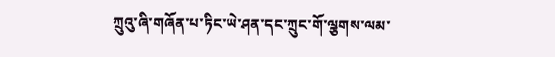ཀྲུའུ་ཞི་གཞོན་པ་ཏིང་ཡེ་ཤན་དང་ཀྲུང་གོ་ལྕགས་ལམ་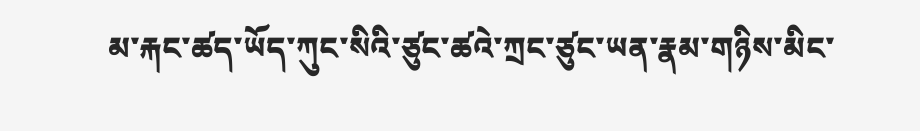མ་རྐང་ཚད་ཡོད་ཀུང་སིའི་ཙུང་ཚའེ་ཀྲང་ཙུང་ཡན་རྣམ་གཉིས་མིང་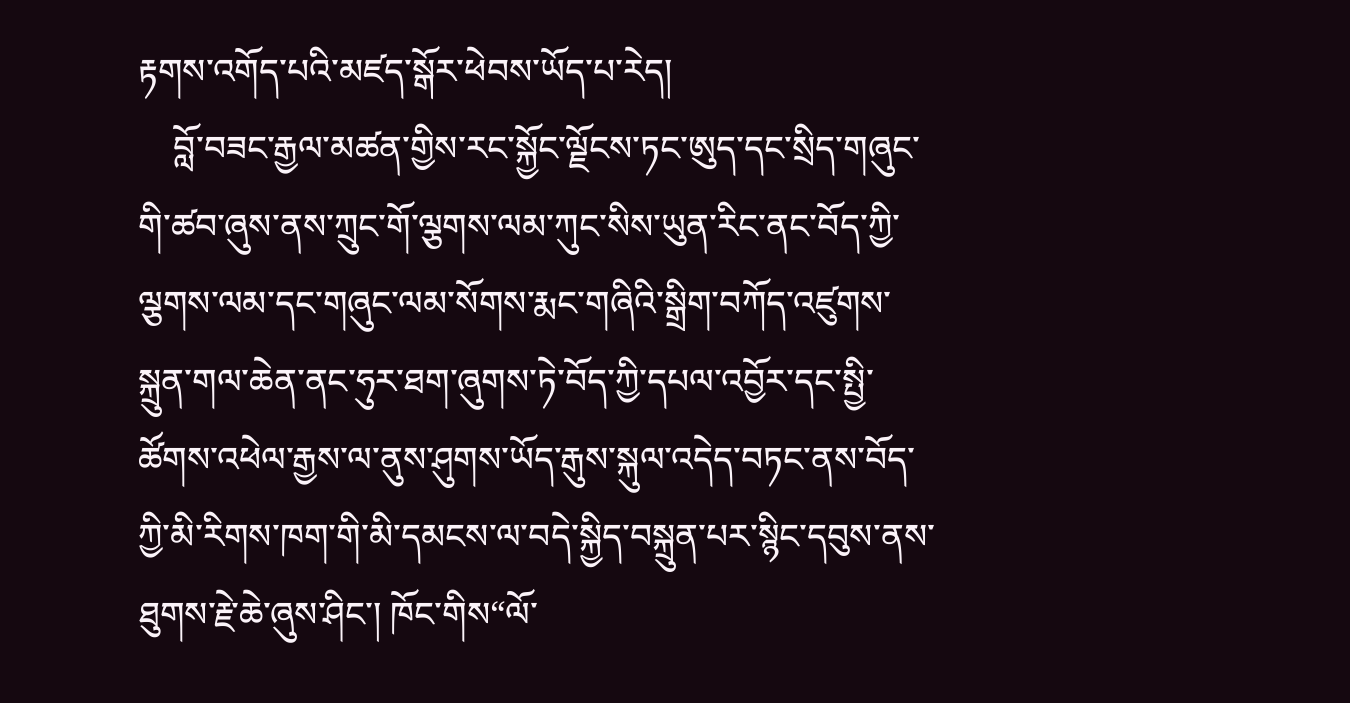རྟགས་འགོད་པའི་མཛད་སྒོར་ཕེབས་ཡོད་པ་རེད།
    བློ་བཟང་རྒྱལ་མཚན་གྱིས་རང་སྐྱོང་ལྗོངས་ཏང་ཨུད་དང་སྲིད་གཞུང་གི་ཚབ་ཞུས་ནས་ཀྲུང་གོ་ལྕགས་ལམ་ཀུང་སིས་ཡུན་རིང་ནང་བོད་ཀྱི་ལྕགས་ལམ་དང་གཞུང་ལམ་སོགས་རྨང་གཞིའི་སྒྲིག་བཀོད་འཛུགས་སྐྲུན་གལ་ཆེན་ནང་ཧུར་ཐག་ཞུགས་ཏེ་བོད་ཀྱི་དཔལ་འབྱོར་དང་སྤྱི་ཚོགས་འཕེལ་རྒྱས་ལ་ནུས་ཤུགས་ཡོད་རྒུས་སྐུལ་འདེད་བཏང་ནས་བོད་ཀྱི་མི་རིགས་ཁག་གི་མི་དམངས་ལ་བདེ་སྐྱིད་བསྐྲུན་པར་སྙིང་དབུས་ནས་ཐུགས་རྗེ་ཆེ་ཞུས་ཤིང་། ཁོང་གིས“ལོ་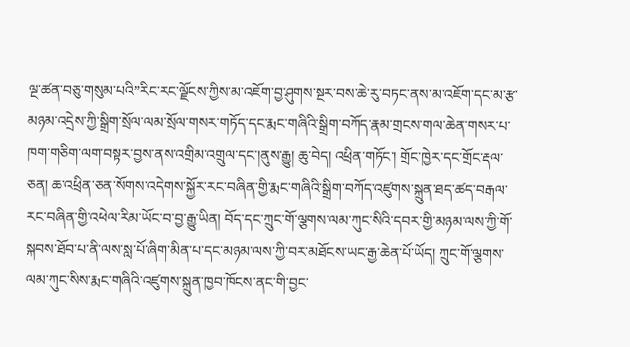ལྔ་ཚན་བཅུ་གསུམ་པའི”རིང་རང་ལྗོངས་ཀྱིས་མ་འཇོག་བྱ་ཤུགས་སྔར་བས་ཆེ་རུ་བཏང་ནས་མ་འཇོག་དང་མ་རྩ་མཉམ་འདྲེས་ཀྱི་སྒྲིག་སྲོལ་ལམ་སྲོལ་གསར་གཏོད་དང་རྨང་གཞིའི་སྒྲིག་བཀོད་རྣམ་གྲངས་གལ་ཆེན་གསར་པ་ཁག་གཅིག་ལག་བསྟར་བྱས་ནས་འགྲིམ་འགྲུལ་དང་།ནུས་རྒྱུ། ཆུ་བེད། འཕྲིན་གཏོང་། གྲོང་ཁྱེར་དང་གྲོང་རྡལ་ཅན། ཆ་འཕྲིན་ཅན་སོགས་འདེགས་སྐྱོར་རང་བཞིན་གྱི་རྨང་གཞིའི་སྒྲིག་བཀོད་འཛུགས་སྐྲུན་ཐད་ཚད་བརྒལ་རང་བཞིན་གྱི་འཕེལ་རིམ་ཡོང་བ་བྱ་རྒྱུ་ཡིན། བོད་དང་ཀྲུང་གོ་ལྕགས་ལམ་ཀུང་སིའི་དབར་གྱི་མཉམ་ལས་ཀྱི་གོ་སྐབས་ཐོབ་པ་ནི་ལས་སླ་པོ་ཞིག་མིན་པ་དང་མཉམ་ལས་ཀྱི་བར་མཐོངས་ཡང་རྒྱ་ཆེན་པོ་ཡོད། ཀྲུང་གོ་ལྕགས་ལམ་ཀུང་སིས་རྨང་གཞིའི་འཛུགས་སྐྲུན་ཁྱབ་ཁོངས་ནང་གི་བྱང་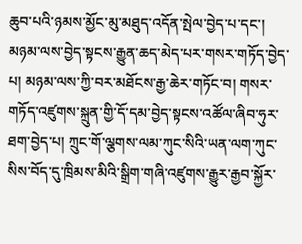ཆུབ་པའི་ཉམས་མྱོང་མུ་མཐུད་འདོན་སྤེལ་བྱེད་པ་དང་། མཉམ་ལས་བྱེད་སྟངས་རྒྱུན་ཆད་མེད་པར་གསར་གཏོད་བྱེད་པ། མཉམ་ལས་ཀྱི་བར་མཐོངས་རྒྱ་ཆེར་གཏོང་བ། གསར་གཏོད་འཛུགས་སྐྲུན་གྱི་དོ་དམ་བྱེད་སྟངས་འཚོལ་ཞིབ་ཧུར་ཐག་བྱེད་པ། ཀྲུང་གོ་ལྕགས་ལམ་ཀུང་སིའི་ཡན་ལག་ཀུང་སིས་བོད་དུ་ཁྲིམས་མིའི་སྒྲིག་གཞི་འཛུགས་རྒྱུར་རྒྱབ་སྐྱོར་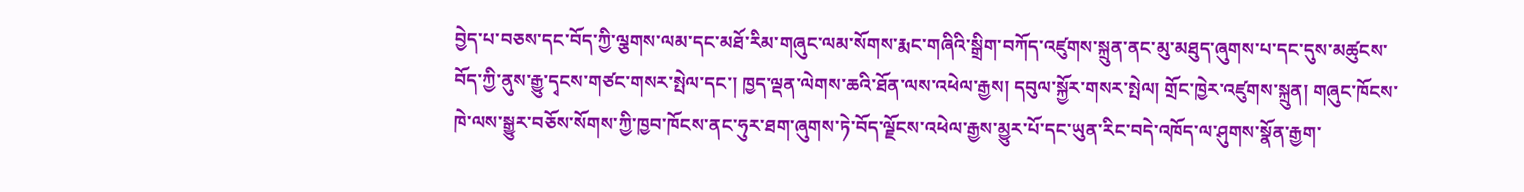བྱེད་པ་བཅས་དང་བོད་ཀྱི་ལྕགས་ལམ་དང་མཐོ་རིམ་གཞུང་ལམ་སོགས་རྨང་གཞིའི་སྒྲིག་བཀོད་འཛུགས་སྐྲུན་ནང་མུ་མཐུད་ཞུགས་པ་དང་དུས་མཚུངས་བོད་ཀྱི་ནུས་རྒྱུ་དྭངས་གཙང་གསར་སྤེལ་དང་། ཁྱད་ལྡན་ལེགས་ཆའི་ཐོན་ལས་འཕེལ་རྒྱས། དབུལ་སྐྱོར་གསར་སྤེལ། གྲོང་ཁྱེར་འཛུགས་སྐྲུན། གཞུང་ཁོངས་ཁེ་ལས་སྒྱུར་བཅོས་སོགས་ཀྱི་ཁྱབ་ཁོངས་ནང་ཧུར་ཐག་ཞུགས་ཏེ་བོད་ལྗོངས་འཕེལ་རྒྱས་མྱུར་པོ་དང་ཡུན་རིང་བདེ་འཁོད་ལ་ཤུགས་སྣོན་རྒྱག་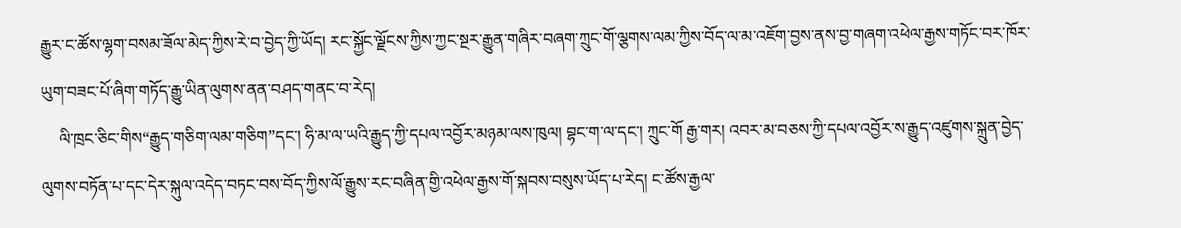རྒྱུར་ང་ཚོས་ལྷག་བསམ་ཟོལ་མེད་ཀྱིས་རེ་བ་བྱེད་ཀྱི་ཡོད། རང་སྐྱོང་ལྗོངས་ཀྱིས་ཀྱང་སྔར་རྒྱུན་གཞིར་བཞག་ཀྲུང་གོ་ལྕགས་ལམ་ཀྱིས་བོད་ལ་མ་འཇོག་བྱས་ནས་བྱ་གཞག་འཕེལ་རྒྱས་གཏོང་བར་ཁོར་ཡུག་བཟང་པོ་ཞིག་གཏོད་རྒྱུ་ཡིན་ལུགས་ནན་བཤད་གནང་བ་རེད།
    ལི་ཁྲང་ཅིང་གིས“རྒྱུད་གཅིག་ལམ་གཅིག”དང་། ཧི་མ་ལ་ཡའི་རྒྱུད་ཀྱི་དཔལ་འབྱོར་མཉམ་ལས་ཁུལ། བྷང་ག་ལ་དང་། ཀྲུང་གོ རྒྱ་གར། འབར་མ་བཅས་ཀྱི་དཔལ་འབྱོར་ས་རྒྱུད་འཛུགས་སྐྲུན་བྱེད་ལུགས་བཏོན་པ་དང་དེར་སྐུལ་འདེད་བཏང་བས་བོད་ཀྱིས་ལོ་རྒྱུས་རང་བཞིན་གྱི་འཕེལ་རྒྱས་གོ་སྐབས་བསུས་ཡོད་པ་རེད། ང་ཚོས་རྒྱལ་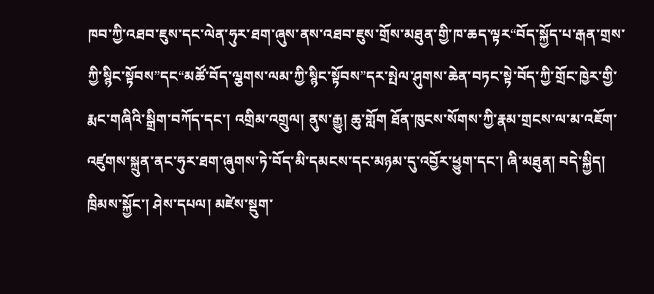ཁབ་ཀྱི་འཐབ་ཇུས་དང་ལེན་ཧུར་ཐག་ཞུས་ནས་འཐབ་ཇུས་གྲོས་མཐུན་གྱི་ཁ་ཆད་ལྟར“བོད་སྐྱོད་པ་རྒན་གྲས་ཀྱི་སྙིང་སྟོབས”དང“མཚོ་བོད་ལྕགས་ལམ་ཀྱི་སྙིང་སྟོབས”དར་སྤེལ་ཤུགས་ཆེན་བཏང་སྟེ་བོད་ཀྱི་གྲོང་ཁྱེར་གྱི་རྨང་གཞིའི་སྒྲིག་བཀོད་དང་། འགྲིམ་འགྲུལ། ནུས་རྒྱུ། ཆུ་གློག ཐོན་ཁུངས་སོགས་ཀྱི་རྣམ་གྲངས་ལ་མ་འཇོག་འཛུགས་སྐྲུན་ནང་ཧུར་ཐག་ཞུགས་ཏེ་བོད་མི་དམངས་དང་མཉམ་དུ་འབྱོར་ཕྱུག་དང་། ཞི་མཐུན། བདེ་སྐྱིད། ཁྲིམས་སྐྱོང་། ཤེས་དཔལ། མཛེས་སྡུག་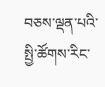བཅས་ལྡན་པའི་སྤྱི་ཚོགས་རིང་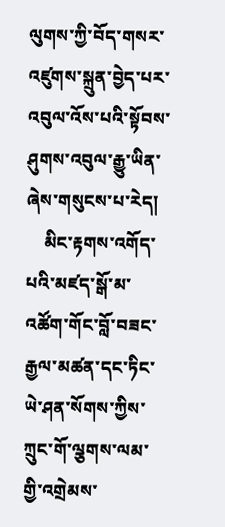ལུགས་ཀྱི་བོད་གསར་འཛུགས་སྐྲུན་བྱེད་པར་འབུལ་འོས་པའི་སྟོབས་ཤུགས་འབུལ་རྒྱུ་ཡིན་ཞེས་གསུངས་པ་རེད།
    མིང་རྟགས་འགོད་པའི་མཛད་སྒོ་མ་འཚོག་གོང་བློ་བཟང་རྒྱལ་མཚན་དང་ཏིང་ཡེ་ཤན་སོགས་ཀྱིས་ཀྲུང་གོ་ལྕགས་ལམ་གྱི་འགྲེམས་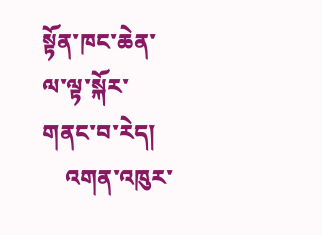སྟོན་ཁང་ཆེན་ལ་ལྟ་སྐོར་གནང་བ་རེད།
    འགན་འཁུར་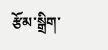རྩོམ་སྒྲིག་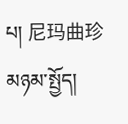པ། 尼玛曲珍
མཉམ་སྤྱོད།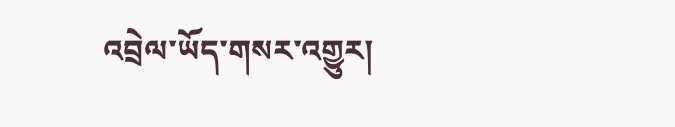འབྲེལ་ཡོད་གསར་འགྱུར།